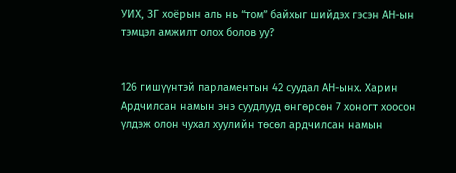УИХ, ЗГ хоёрын аль нь “том” байхыг шийдэх гэсэн АН-ын тэмцэл амжилт олох болов уу?


126 гишүүнтэй парламентын 42 суудал АН-ынх. Харин Ардчилсан намын энэ суудлууд өнгөрсөн 7 хоногт хоосон үлдэж олон чухал хуулийн төсөл ардчилсан намын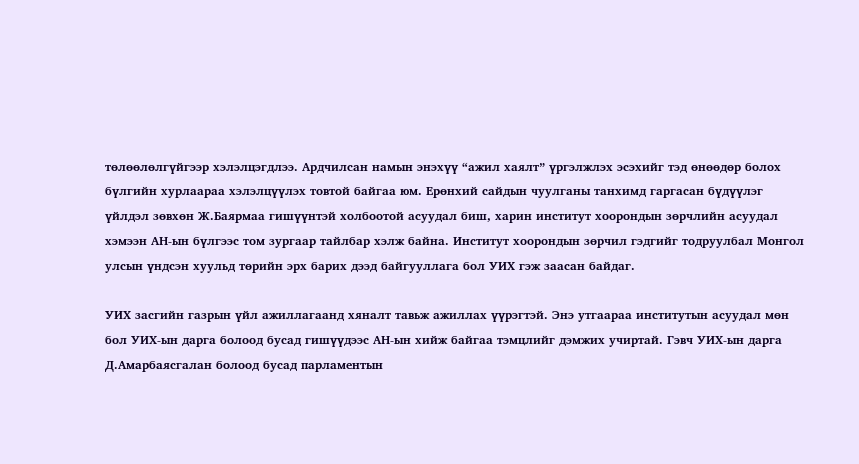төлөөлөлгүйгээр хэлэлцэгдлээ. Ардчилсан намын энэхүү “ажил хаялт” үргэлжлэх эсэхийг тэд өнөөдөр болох бүлгийн хурлаараа хэлэлцүүлэх товтой байгаа юм. Ерөнхий сайдын чуулганы танхимд гаргасан бүдүүлэг үйлдэл зөвхөн Ж.Баярмаа гишүүнтэй холбоотой асуудал биш, харин институт хоорондын зөрчлийн асуудал хэмээн АН-ын бүлгээс том зургаар тайлбар хэлж байна. Институт хоорондын зөрчил гэдгийг тодруулбал Монгол улсын үндсэн хуульд төрийн эрх барих дээд байгууллага бол УИХ гэж заасан байдаг.

УИХ засгийн газрын үйл ажиллагаанд хяналт тавьж ажиллах үүрэгтэй. Энэ утгаараа институтын асуудал мөн бол УИХ-ын дарга болоод бусад гишүүдээс АН-ын хийж байгаа тэмцлийг дэмжих учиртай. Гэвч УИХ-ын дарга Д.Амарбаясгалан болоод бусад парламентын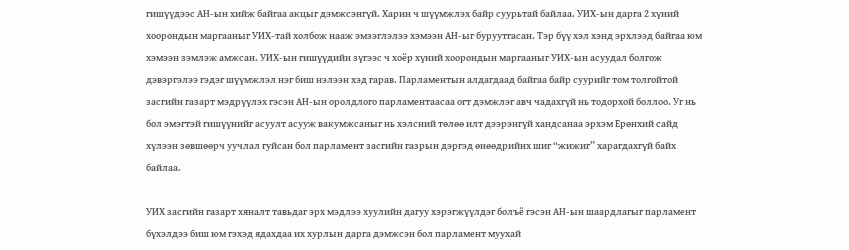гишүүдээс АН-ын хийж байгаа акцыг дэмжсэнгүй. Харин ч шүүмжлэх байр суурьтай байлаа. УИХ-ын дарга 2 хүний хоорондын маргааныг УИХ-тай холбож нааж эмзэглэлээ хэмээн АН-ыг буруутгасан. Тэр бүү хэл хэнд эрхлээд байгаа юм хэмээн зэмлэж амжсан. УИХ-ын гишүүдийн зүгээс ч хоёр хүний хоорондын маргааныг УИХ-ын асуудал болгож дэвэргэлээ гэдэг шүүмжлэл нэг биш нэлээн хэд гарав. Парламентын алдагдаад байгаа байр суурийг том толгойтой засгийн газарт мэдрүүлэх гэсэн АН-ын оролдлого парламентаасаа огт дэмжлэг авч чадахгүй нь тодорхой боллоо. Уг нь бол эмэгтэй гишүүнийг асуулт асууж вакумжсаныг нь хэлсний төлөө илт дээрэнгүй хандсанаа эрхэм Ерөнхий сайд хүлээн зөвшөөрч уучлал гуйсан бол парламент засгийн газрын дэргэд өнөөдрийнх шиг “жижиг” харагдахгүй байх байлаа.

УИХ засгийн газарт хяналт тавьдаг эрх мэдлээ хуулийн дагуу хэрэгжүүлдэг болъё гэсэн АН-ын шаардлагыг парламент бүхэлдээ биш юм гэхэд ядахдаа их хурлын дарга дэмжсэн бол парламент муухай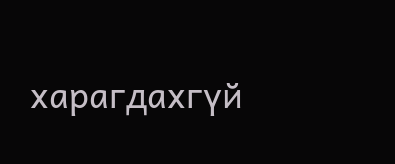харагдахгүй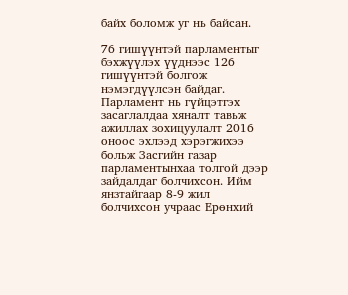байх боломж уг нь байсан.

76 гишүүнтэй парламентыг бэхжүүлэх үүднээс 126 гишүүнтэй болгож нэмэгдүүлсэн байдаг. Парламент нь гүйцэтгэх засаглалдаа хяналт тавьж ажиллах зохицуулалт 2016 оноос эхлээд хэрэгжихээ больж Засгийн газар парламентынхаа толгой дээр зайдалдаг болчихсон. Ийм янзтайгаар 8-9 жил болчихсон учраас Ерөнхий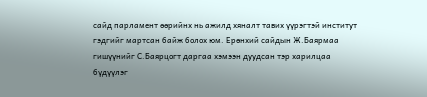сайд парламент өөрийнх нь ажилд хяналт тавих үүрэгтэй институт гэдгийг мартсан байж болох юм. Ерөнхий сайдын Ж.Баярмаа гишүүнийг С.Баярцогт даргаа хэмээн дуудсан тэр харилцаа бүдүүлэг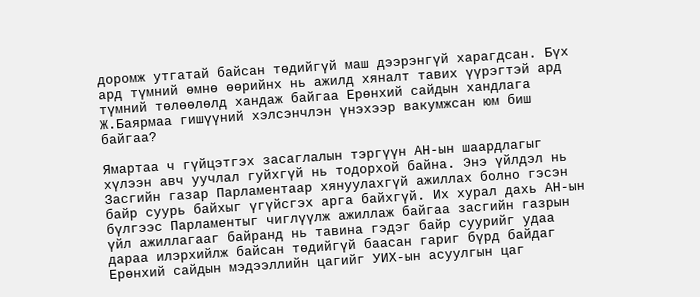доромж утгатай байсан төдийгүй маш дээрэнгүй харагдсан. Бүх ард түмний өмнө өөрийнх нь ажилд хяналт тавих үүрэгтэй ард түмний төлөөлөлд хандаж байгаа Ерөнхий сайдын хандлага Ж.Баярмаа гишүүний хэлсэнчлэн үнэхээр вакумжсан юм биш байгаа?

Ямартаа ч гүйцэтгэх засаглалын тэргүүн АН-ын шаардлагыг хүлээн авч уучлал гуйхгүй нь тодорхой байна. Энэ үйлдэл нь Засгийн газар Парламентаар хянуулахгүй ажиллах болно гэсэн байр суурь байхыг үгүйсгэх арга байхгүй. Их хурал дахь АН-ын бүлгээс Парламентыг чиглүүлж ажиллаж байгаа засгийн газрын үйл ажиллагааг байранд нь тавина гэдэг байр суурийг удаа дараа илэрхийлж байсан төдийгүй баасан гариг бүрд байдаг Ерөнхий сайдын мэдээллийн цагийг УИХ-ын асуулгын цаг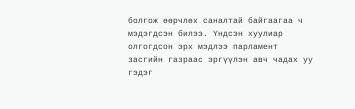болгож өөрчлөх саналтай байгаагаа ч мэдэгдсэн билээ. Үндсэн хуулиар олгогдсон эрх мэдлээ парламент засгийн газраас эргүүлэн авч чадах уу гэдэг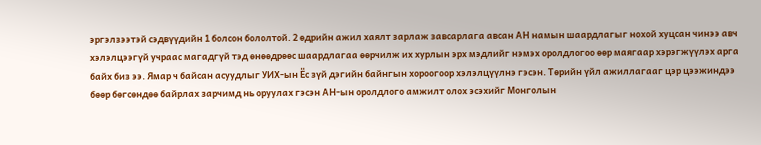эргэлзээтэй сэдвүүдийн 1 болсон бололтой. 2 өдрийн ажил хаялт зарлаж завсарлага авсан АН намын шаардлагыг нохой хуцсан чинээ авч хэлэлцээгүй учраас магадгүй тэд өнөөдрөөс шаардлагаа өөрчилж их хурлын эрх мэдлийг нэмэх оролдлогоо өөр маягаар хэрэгжүүлэх арга байх биз ээ. Ямар ч байсан асуудлыг УИХ-ын Ёс зүй дэгийн байнгын хороогоор хэлэлцүүлнэ гэсэн. Төрийн үйл ажиллагааг цэр цээжиндээ бөөр бөгсөндөө байрлах зарчимд нь оруулах гэсэн АН-ын оролдлого амжилт олох эсэхийг Монголын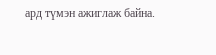ард түмэн ажиглаж байна.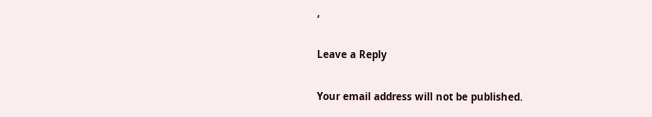,

Leave a Reply

Your email address will not be published.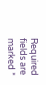Required fields are marked *